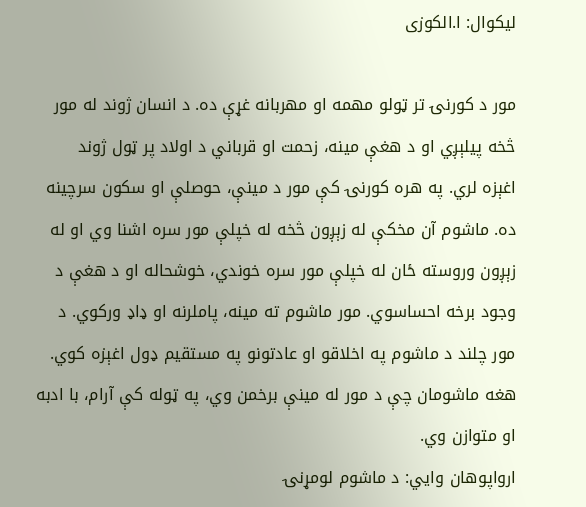لیکوال: ا.الکوزی

مور د کورنۍ تر ټولو مهمه او مهربانه غړې ده. د انسان ژوند له مور څخه پيلېږي او د هغې مينه، زحمت او قرباني د اولاد پر ټول ژوند
اغېزه لري. په هره کورنۍ کې مور د مينې، حوصلې او سکون سرچينه ده. ماشوم آن مخکې له زېږون څخه له خپلې مور سره اشنا وي او له زېږون وروسته ځان له خپلې مور سره خوندي، خوشحاله او د هغې د وجود برخه احساسوي. مور ماشوم ته مينه، پاملرنه او ډاډ ورکوي. د مور چلند د ماشوم په اخلاقو او عادتونو په مستقیم ډول اغېزه کوي. هغه ماشومان چې د مور له مينې برخمن وي، په ټوله کې آرام، با ادبه او متوازن وي.
ارواپوهان وايي: د ماشوم لومړنۍ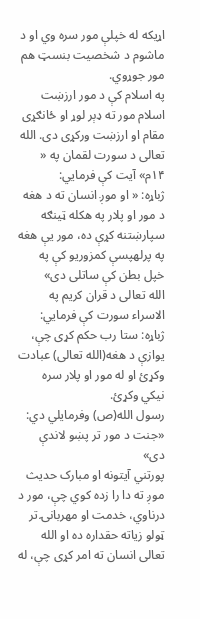اړيکه له خپلې مور سره وي او د ماشوم د شخصيت بنسټ هم مور جوړوي.
په اسلام کې د مور ارزښت
اسلام مور ته ډېر لوړ او ځانګړی مقام او ارزښت ورکړی دی. الله تعالی د سورت لقمان په « ۱۴م» آیت کې فرمايي:
ژباړه: « او موږ انسان ته د هغه د مور او پلار په هکله ټينګه سپارښتنه کړې ده، مور يې هغه په پرلهپسې کمزوريو کې په خپل بطن کې ساتلی دی»
الله تعالی د قران کریم په الاسراء سورت کې فرمايي:
ژباړه: ستا رب حکم کړی چې، یوازې د هغه(الله تعالی) عبادت وکړئ او له مور او پلار سره نیکي وکړئ.
رسول الله(ص) وفرمايلي دي: «جنت د مور تر پښو لاندې دی»
پورتني آیتونه او مبارک حدیث موږ ته دا را زده کوي چې، مور د درناوي، خدمت او مهربانۍ تر ټولو زياته حقداره ده او الله تعالی انسان ته امر کړی چې، له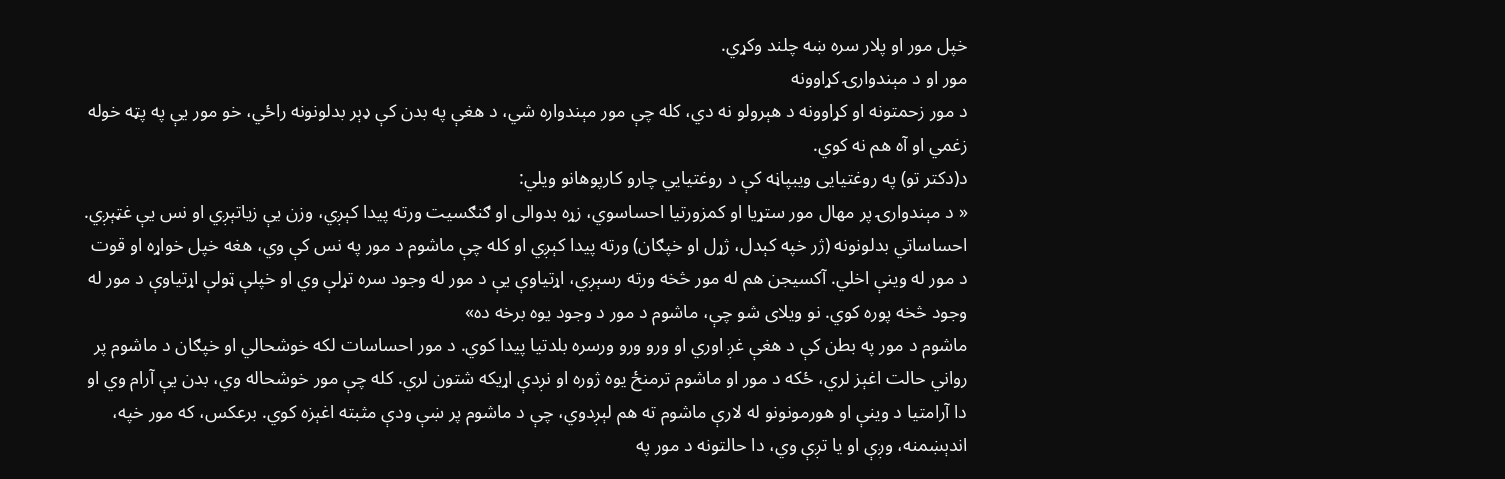خپل مور او پلار سره ښه چلند وکړي.
مور او د مېندوارۍ کړاوونه
د مور زحمتونه او کړاوونه د هېرولو نه دي، کله چې مور مېندواره شي، د هغې په بدن کې ډېر بدلونونه راځي، خو مور یې په پټه خوله زغمي او آه هم نه کوي.
د(دکتر تو) په روغتیایی ویبپاڼه کې د روغتیایي چارو کارپوهانو ويلي:
« د مېندوارۍ پر مهال مور ستړيا او کمزورتیا احساسوي، زړه بدوالی او ګنګسیت ورته پيدا کېږي، وزن یې زياتېږي او نس یې غټېږي. احساساتي بدلونونه (ژر خپه کېدل، ژړل او خپګان) ورته پیدا کېږي او کله چې ماشوم د مور په نس کې وي، هغه خپل خواړه او قوت د مور له وينې اخلي. آکسيجن هم له مور څخه ورته رسېږي، اړتياوې يې د مور له وجود سره تړلې وي او خپلې ټولې اړتیاوې د مور له وجود څخه پوره کوي. نو ويلای شو چې، ماشوم د مور د وجود یوه برخه ده»
ماشوم د مور په بطن کې د هغې غږ اوري او ورو ورو ورسره بلدتيا پيدا کوي. د مور احساسات لکه خوشحالي او خپګان د ماشوم پر رواني حالت اغېز لري، ځکه د مور او ماشوم ترمنځ يوه ژوره او نږدې اړیکه شتون لري. کله چې مور خوشحاله وي، بدن یې آرام وي او دا آرامتيا د وینې او هورمونونو له لارې ماشوم ته هم لېږدوي، چې د ماشوم پر ښې ودې مثبته اغېزه کوي. برعکس، که مور خپه، اندېښمنه، وږې او یا تږې وي، دا حالتونه د مور په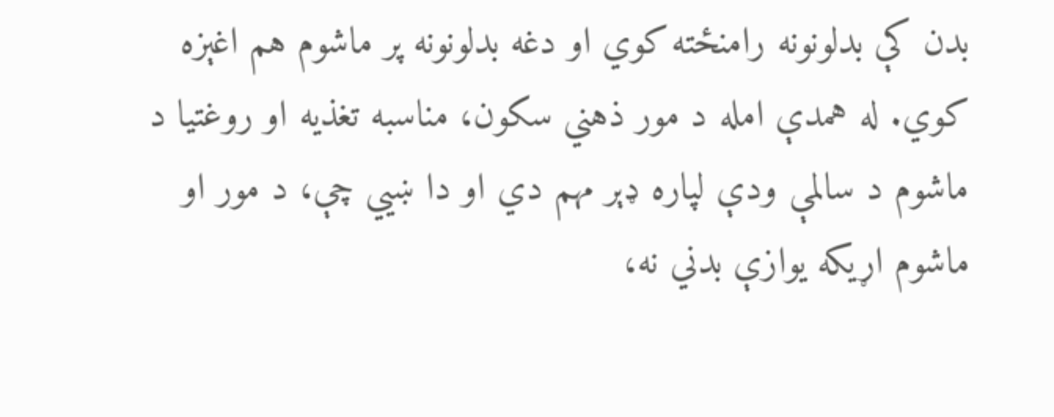بدن کې بدلونونه رامنځته کوي او دغه بدلونونه پر ماشوم هم اغېزه کوي. له همدې امله د مور ذهني سکون، مناسبه تغذیه او روغتیا د ماشوم د سالمې ودې لپاره ډېر مهم دي او دا ښيي چې، د مور او ماشوم اړيکه يوازې بدني نه،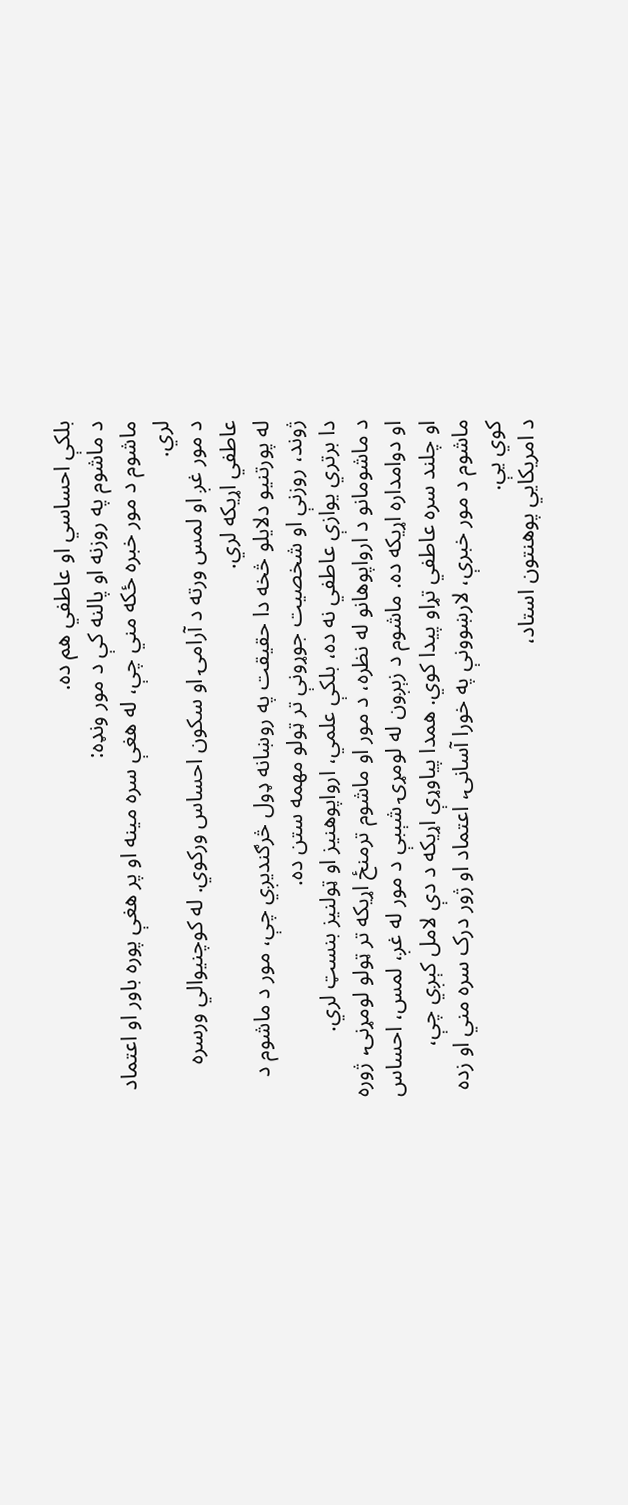بلکې احساسي او عاطفي هم ده.
د ماشوم په روزنه او پالنه کې د مور ونډه:
ماشوم د مور خبره ځکه مني چې، له هغې سره مينه او پر هغې پوره باور او اعتماد لري.
د مور غږ او لمس ورته د آرامۍ او سکون احساس ورکوي. له کوچنيوالي ورسره عاطفي اړیکه لري.
له پورتنیو دلایلو څخه دا حقیقت په روښانه ډول څرګندیږي چې، مور د ماشوم د ژوند، روزنې او شخصیت جوړونې تر ټولو مهمه ستن ده.
دا برتري یوازې عاطفي نه ده، بلکې علمي، ارواپوهنیز او ټولنیز بنسټ لري.
د ماشومانو د ارواپوهانو له نظره، د مور او ماشوم ترمنځ اړیکه تر ټولو لومړنۍ، ژوره او دوامداره اړیکه ده. ماشوم د زېږون له لومړۍ شېبې د مور له غږ، لمس، احساس او چلند سره عاطفي تړاو پیدا کوي. همدا پیاوړې اړیکه د دې لامل کېږي چې، ماشوم د مور خبرې، لارښوونې په خورا آسانۍ، اعتماد او ژور درک سره مني او زده کوي یې.
د امریکایي پوهنتون استاد،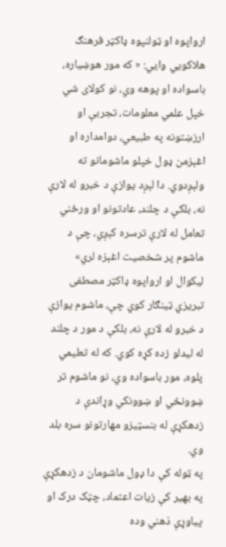ارواپوه او ټولنپوه ډاکټر فرهنګ هلاکویي وايي: « که مور هوښیاره، باسواده او پوهه وي، نو کولای شي خپل علمي معلومات، تجربې او ارزښتونه په طبیعي، دوامداره او اغېزمن ډول خپلو ماشومانو ته ولېږدوي. دا لېږد یوازې د خبرو له لارې نه، بلکې د چلند، عادتونو او ورځني تعامل له لارې ترسره کېږي، چې د ماشوم پر شخصیت اغېزه لري»
لیکوال او ارواپوه ډاکټر مصطفی تبریزي ټینګار کوي چې، ماشوم یوازې د خبرو له لارې نه، بلکې د مور د چلند له لیدلو زده کړه کوي. که له تعلیمي پلوه، مور باسواده وي، نو ماشوم تر ښوونځي او ښوونکي وړاندې د زدهکړې له بنسټیزو مهارتونو سره بلد وي.
په ټوله کې دا ډول ماشومان د زدهکړې په بهیر کې زیات اعتماد، چټک درک او پیاوړې ذهني وده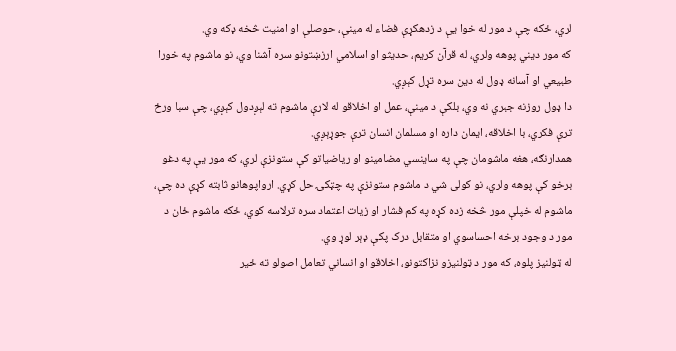لري، ځکه چې د مور له خوا یې د زدهکړې فضاء له مینې، حوصلې او امنیت څخه ډکه وي.
که مور دیني پوهه ولري، له قرآن کریم، حدیثو او اسلامي ارزښتونو سره آشنا وي، نو ماشوم په خورا طبیعي او آسانه ډول له دین سره تړل کېږي.
دا ډول روزنه جبري نه وي، بلکې د مینې، عمل او اخلاقو له لارې ماشوم ته لېږدول کېږي، چې سبا ورځ ترې فکري، با اخلاقه، ایمان داره او مسلمان انسان ترې جوړېږي.
همدارنګه، هغه ماشومان چې په ساینسي مضامینو او ریاضياتو کې ستونزې لري، که مور یې په دغو برخو کې پوهه ولري، نو کولی شي د ماشوم ستونزې په چټکۍ حل کړي. ارواپوهانو ثابته کړې ده چې، ماشوم له خپلې مور څخه زده کړه په کم فشار او زیات اعتماد سره ترلاسه کوي، ځکه ماشوم ځان د مور د وجود برخه احساسوي او متقابل درک پکې ډېر لوړ وي.
له ټولنیز پلوه، که مور د ټولنیزو نزاکتونو، اخلاقو او انساني تعامل اصولو ته ځیر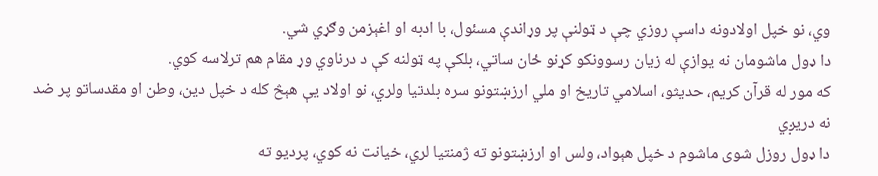وي، نو خپل اولادونه داسې روزي چې د ټولنې پر وړاندې مسئول، با ادبه او اغېزمن وګړي شي.
دا ډول ماشومان نه یوازې له زیان رسوونکو کړنو ځان ساتي، بلکې په ټولنه کې د درناوي وړ مقام هم ترلاسه کوي.
که مور له قرآن کریم، حدیثو، اسلامي تاریخ او ملي ارزښتونو سره بلدتیا ولري، نو اولاد یې هېڅ کله د خپل دین، وطن او مقدساتو پر ضد نه دریږي
دا ډول روزل شوی ماشوم د خپل هېواد، ولس او ارزښتونو ته ژمنتیا لري، خیانت نه کوي، پردیو ته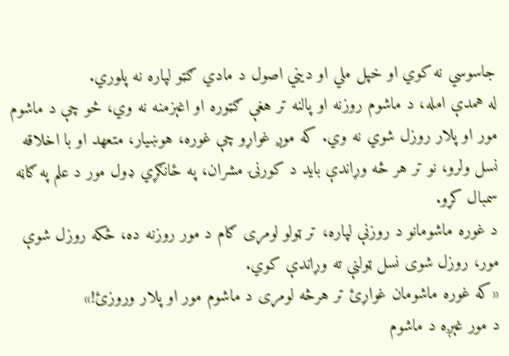جاسوسي نه کوي او خپل ملي او دیني اصول د مادي ګټو لپاره نه پلوري.
له همدې امله، د ماشوم روزنه او پالنه تر هغې ګټوره او اغېزمنه نه وي، څو چې د ماشوم مور او پلار روزل شوي نه وي. که موږ غواړو چې غوره، هوښیار، متعهد او با اخلاقه نسل ولرو، نو تر هر څه وړاندې باید د کورنۍ مشران، په ځانګړي ډول مور د علم په ګاڼه سمبال کړو.
د غوره ماشومانو د روزنې لپاره، تر ټولو لومړی ګام د مور روزنه ده، ځکه روزل شوې مور، روزل شوی نسل ټولنې ته وړاندې کوي.
«که غوره ماشومان غواړئ تر هرڅه لومړی د ماشوم مور او پلار وروزئ!»
د مور غېږه د ماشوم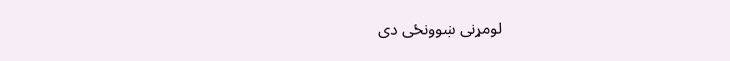لومړنی ښوونځی دی